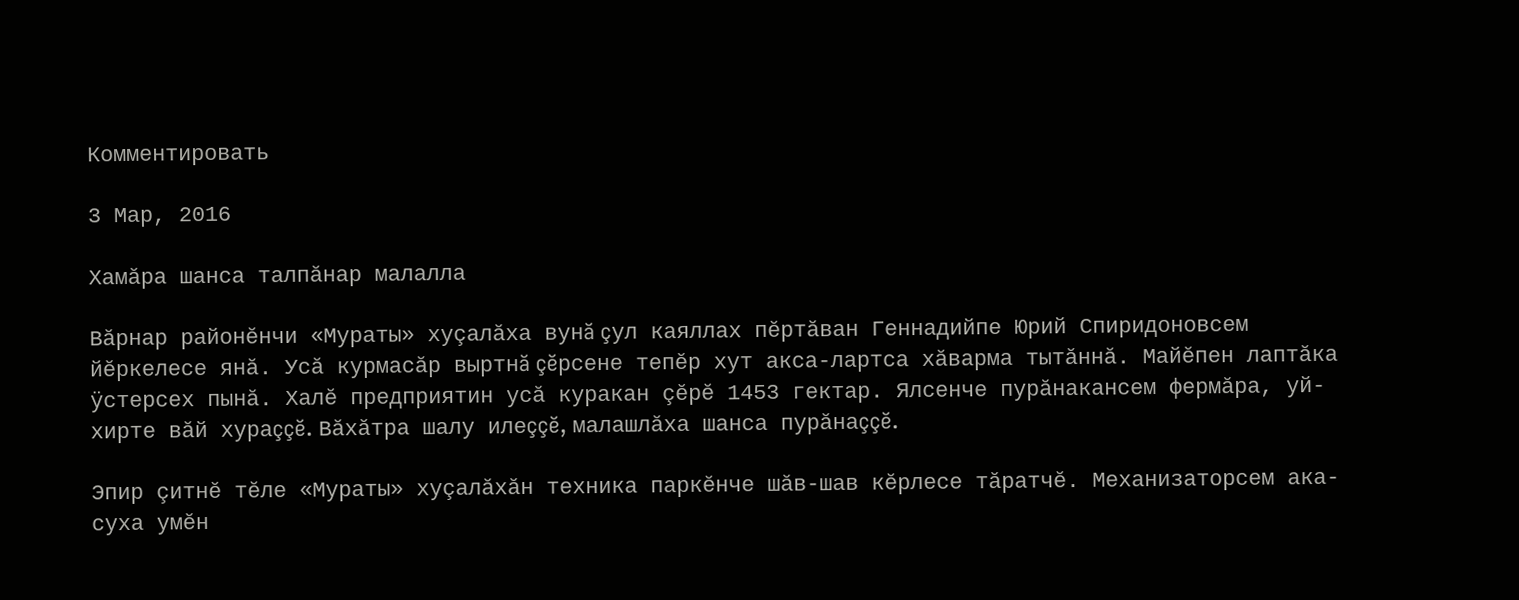Комментировать

3 Мар, 2016

Хамăра шанса талпăнар малалла

Вăрнар районĕнчи «Мураты» хуçалăха вунă çул каяллах пĕртăван Геннадийпе Юрий Спиридоновсем йĕркелесе янă. Усă курмасăр выртнă çĕрсене тепĕр хут акса-лартса хăварма тытăннă. Майĕпен лаптăка ÿстерсех пынă. Халĕ предприятин усă куракан çĕрĕ 1453 гектар. Ялсенче пурăнакансем фермăра, уй-хирте вăй хураççĕ. Вăхăтра шалу илеççĕ, малашлăха шанса пурăнаççĕ.

Эпир çитнĕ тĕле «Мураты» хуçалăхăн техника паркĕнче шăв-шав кĕрлесе тăратчĕ. Механизаторсем ака-суха умĕн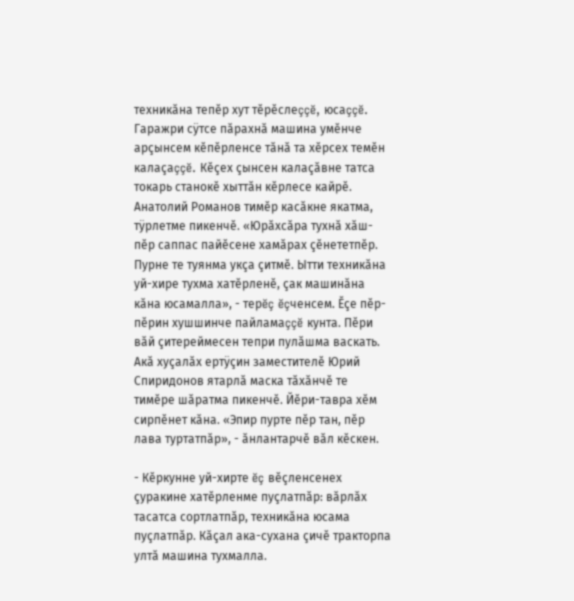техникăна тепĕр хут тĕрĕслеççĕ, юсаççĕ. Гаражри сÿтсе пăрахнă машина умĕнче арçынсем кĕпĕрленсе тăнă та хĕрсех темĕн калаçаççĕ. Кĕçех çынсен калаçăвне татса токарь станокĕ хыттăн кĕрлесе кайрĕ. Анатолий Романов тимĕр касăкне якатма, тÿрлетме пикенчĕ. «Юрăхсăра тухнă хăш-пĕр саппас пайĕсене хамăрах çĕнететпĕр. Пурне те туянма укçа çитмĕ. Ытти техникăна уй-хире тухма хатĕрленĕ, çак машинăна кăна юсамалла», - терĕç ĕçченсем. Ĕçе пĕр-пĕрин хушшинче пайламаççĕ кунта. Пĕри вăй çитереймесен тепри пулăшма васкать. Акă хуçалăх ертÿçин заместителĕ Юрий Спиридонов ятарлă маска тăхăнчĕ те тимĕре шăратма пикенчĕ. Йĕри-тавра хĕм сирпĕнет кăна. «Эпир пурте пĕр тан, пĕр лава туртатпăр», - ăнлантарчĕ вăл кĕскен.

- Кĕркунне уй-хирте ĕç вĕçленсенех çуракине хатĕрленме пуçлатпăр: вăрлăх тасатса сортлатпăр, техникăна юсама пуçлатпăр. Кăçал ака-сухана çичĕ тракторпа ултă машина тухмалла.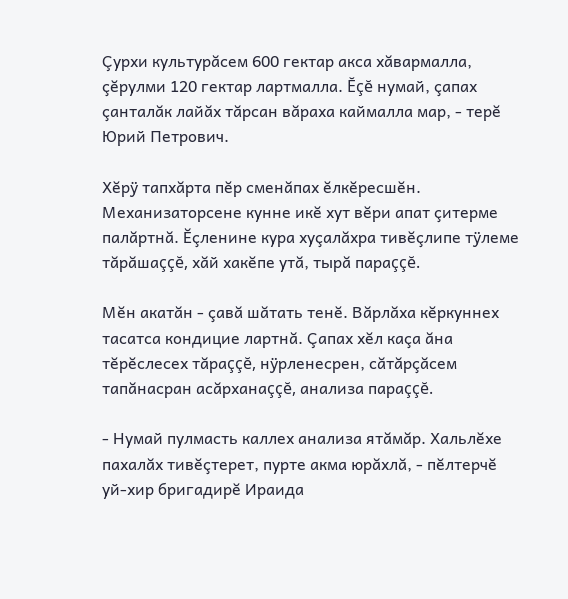Çурхи культурăсем 600 гектар акса хăвармалла, çĕрулми 120 гектар лартмалла. Ĕçĕ нумай, çапах çанталăк лайăх тăрсан вăраха каймалла мар, - терĕ Юрий Петрович.

Хĕрÿ тапхăрта пĕр сменăпах ĕлкĕресшĕн. Механизаторсене кунне икĕ хут вĕри апат çитерме палăртнă. Ĕçленине кура хуçалăхра тивĕçлипе тÿлеме тăрăшаççĕ, хăй хакĕпе утă, тырă параççĕ.

Мĕн акатăн - çавă шăтать тенĕ. Вăрлăха кĕркуннех тасатса кондицие лартнă. Çапах хĕл каçа ăна тĕрĕслесех тăраççĕ, нÿрленесрен, сăтăрçăсем тапăнасран асăрханаççĕ, анализа параççĕ.

- Нумай пулмасть каллех анализа ятăмăр. Хальлĕхе пахалăх тивĕçтерет, пурте акма юрăхлă, - пĕлтерчĕ уй-хир бригадирĕ Ираида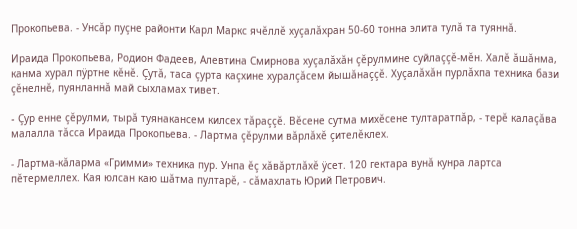Прокопьева. - Унсăр пуçне районти Карл Маркс ячĕллĕ хуçалăхран 50-60 тонна элита тулă та туяннă.

Ираида Прокопьева, Родион Фадеев, Алевтина Смирнова хуçалăхăн çĕрулмине суйлаççĕ-мĕн. Халĕ ăшăнма, канма хурал пÿртне кĕнĕ. Çутă, таса çурта каçхине хуралçăсем йышăнаççĕ. Хуçалăхăн пурлăхпа техника бази çĕнелнĕ, пуянланнă май сыхламах тивет.

- Çур енне çĕрулми, тырă туянакансем килсех тăраççĕ. Вĕсене сутма михĕсене тултаратпăр, - терĕ калаçăва малалла тăсса Ираида Прокопьева. - Лартма çĕрулми вăрлăхĕ çителĕклех.

- Лартма-кăларма «Гримми» техника пур. Унпа ĕç хăвăртлăхĕ ÿсет. 120 гектара вунă кунра лартса пĕтермеллех. Кая юлсан каю шăтма пултарĕ, - сăмахлать Юрий Петрович.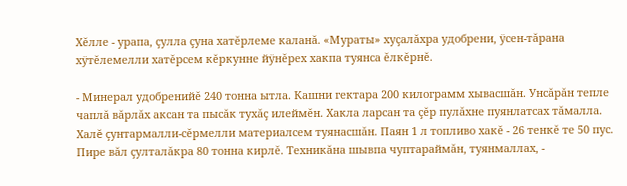Хĕлле - урапа, çулла çуна хатĕрлеме каланă. «Мураты» хуçалăхра удобрени, ÿсен-тăрана хÿтĕлемелли хатĕрсем кĕркунне йÿнĕрех хакпа туянса ĕлкĕрнĕ.

- Минерал удобренийĕ 240 тонна ытла. Кашни гектара 200 килограмм хывасшăн. Унсăрăн тепле чаплă вăрлăх аксан та пысăк тухăç илеймĕн. Хакла ларсан та çĕр пулăхне пуянлатсах тăмалла. Халĕ çунтармалли-сĕрмелли материалсем туянасшăн. Паян 1 л топливо хакĕ - 26 тенкĕ те 50 пус. Пире вăл çулталăкра 80 тонна кирлĕ. Техникăна шывпа чуптараймăн, туянмаллах, -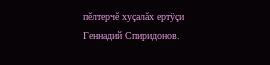пĕлтерчĕ хуçалăх ертÿçи Геннадий Спиридонов.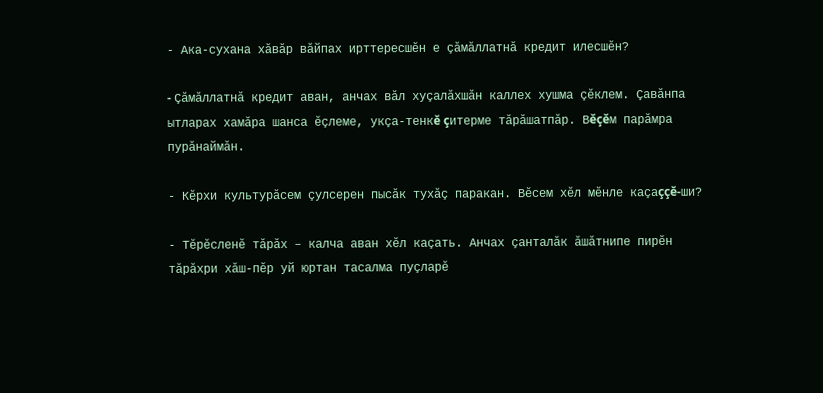- Ака-сухана хăвăр вăйпах ирттересшĕн е çăмăллатнă кредит илесшĕн?

- Çăмăллатнă кредит аван, анчах вăл хуçалăхшăн каллех хушма çĕклем. Çавăнпа ытларах хамăра шанса ĕçлеме, укçа-тенкĕ çитерме тăрăшатпăр. Вĕçĕм парăмра пурăнаймăн.

- Кĕрхи культурăсем çулсерен пысăк тухăç паракан. Вĕсем хĕл мĕнле каçаççĕ-ши?

- Тĕрĕсленĕ тăрăх – калча аван хĕл каçать. Анчах çанталăк ăшăтнипе пирĕн тăрăхри хăш-пĕр уй юртан тасалма пуçларĕ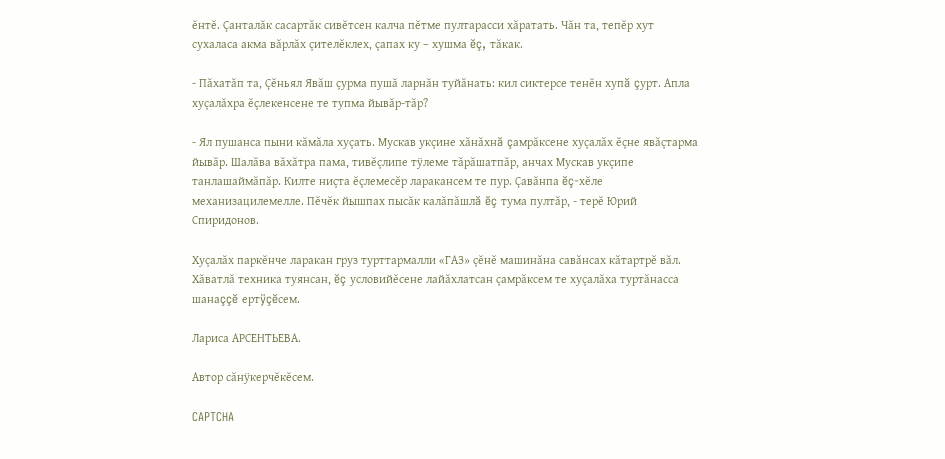ĕнтĕ. Çанталăк сасартăк сивĕтсен калча пĕтме пултарасси хăратать. Чăн та, тепĕр хут сухаласа акма вăрлăх çителĕклех, çапах ку – хушма ĕç, тăкак.

- Пăхатăп та, Çĕньял Явăш çурма пушă ларнăн туйăнать: кил сиктерсе тенĕн хупă çурт. Апла хуçалăхра ĕçлекенсене те тупма йывăр-тăр?

- Ял пушанса пыни кăмăла хуçать. Мускав укçине хăнăхнă çамрăксене хуçалăх ĕçне явăçтарма йывăр. Шалăва вăхăтра пама, тивĕçлипе тÿлеме тăрăшатпăр, анчах Мускав укçипе танлашаймăпăр. Килте ниçта ĕçлемесĕр ларакансем те пур. Çавăнпа ĕç-хĕле механизацилемелле. Пĕчĕк йышпах пысăк калăпăшлă ĕç тума пултăр, - терĕ Юрий Спиридонов.

Хуçалăх паркĕнче ларакан груз турттармалли «ГАЗ» çĕнĕ машинăна савăнсах кăтартрĕ вăл. Хăватлă техника туянсан, ĕç условийĕсене лайăхлатсан çамрăксем те хуçалăха туртăнасса шанаççĕ ертÿçĕсем.

Лариса АРСЕНТЬЕВА.

Автор сăнÿкерчĕкĕсем.

CAPTCHA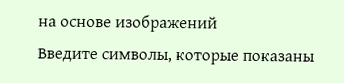на основе изображений
Введите символы, которые показаны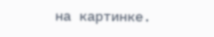на картинке.